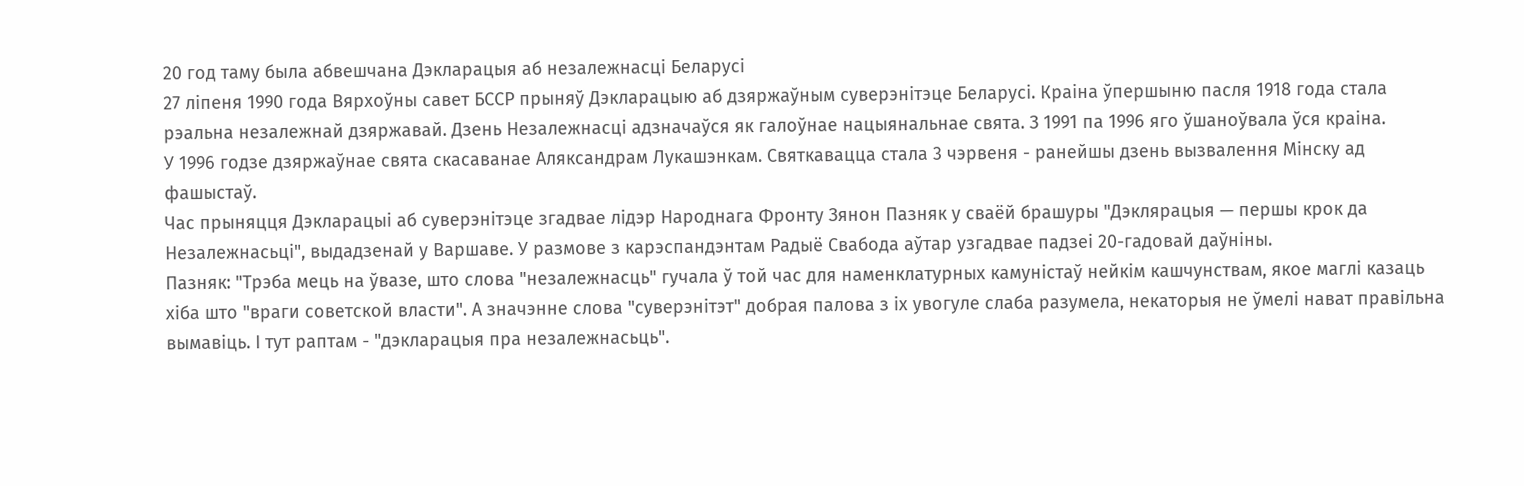20 год таму была абвешчана Дэкларацыя аб незалежнасці Беларусі
27 ліпеня 1990 года Вярхоўны савет БССР прыняў Дэкларацыю аб дзяржаўным суверэнітэце Беларусі. Краіна ўпершыню пасля 1918 года стала рэальна незалежнай дзяржавай. Дзень Незалежнасці адзначаўся як галоўнае нацыянальнае свята. З 1991 па 1996 яго ўшаноўвала ўся краіна.
У 1996 годзе дзяржаўнае свята скасаванае Аляксандрам Лукашэнкам. Святкавацца стала 3 чэрвеня - ранейшы дзень вызвалення Мінску ад фашыстаў.
Час прыняцця Дэкларацыі аб суверэнітэце згадвае лідэр Народнага Фронту Зянон Пазняк у сваёй брашуры "Дэклярацыя — першы крок да Незалежнасьці", выдадзенай у Варшаве. У размове з карэспандэнтам Радыё Свабода аўтар узгадвае падзеі 20-гадовай даўніны.
Пазняк: "Трэба мець на ўвазе, што слова "незалежнасць" гучала ў той час для наменклатурных камуністаў нейкім кашчунствам, якое маглі казаць хіба што "враги советской власти". А значэнне слова "суверэнітэт" добрая палова з іх увогуле слаба разумела, некаторыя не ўмелі нават правільна вымавіць. І тут раптам - "дэкларацыя пра незалежнасьць".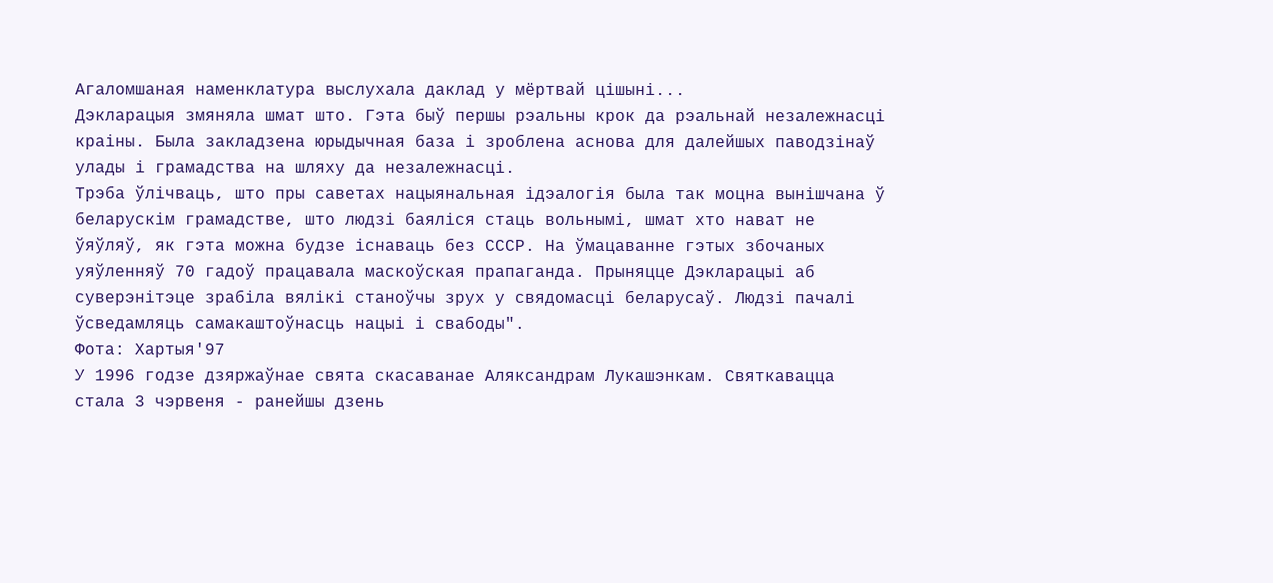Агаломшаная наменклатура выслухала даклад у мёртвай цішыні...
Дэкларацыя змяняла шмат што. Гэта быў першы рэальны крок да рэальнай незалежнасці краіны. Была закладзена юрыдычная база і зроблена аснова для далейшых паводзінаў улады і грамадства на шляху да незалежнасці.
Трэба ўлічваць, што пры саветах нацыянальная ідэалогія была так моцна вынішчана ў беларускім грамадстве, што людзі баяліся стаць вольнымі, шмат хто нават не ўяўляў, як гэта можна будзе існаваць без СССР. На ўмацаванне гэтых збочаных уяўленняў 70 гадоў працавала маскоўская прапаганда. Прыняцце Дэкларацыі аб суверэнітэце зрабіла вялікі станоўчы зрух у свядомасці беларусаў. Людзі пачалі ўсведамляць самакаштоўнасць нацыі і свабоды".
Фота: Хартыя'97
У 1996 годзе дзяржаўнае свята скасаванае Аляксандрам Лукашэнкам. Святкавацца стала 3 чэрвеня - ранейшы дзень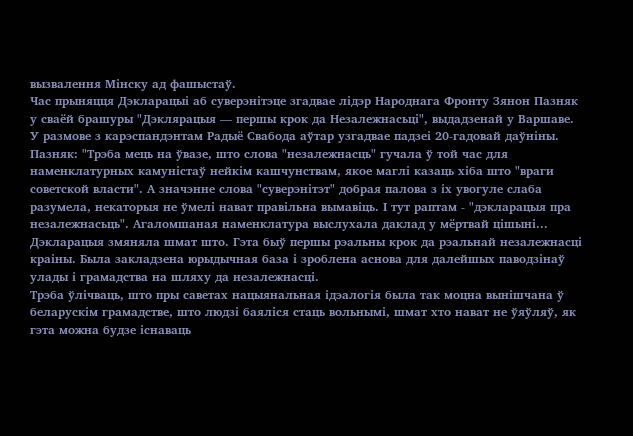вызвалення Мінску ад фашыстаў.
Час прыняцця Дэкларацыі аб суверэнітэце згадвае лідэр Народнага Фронту Зянон Пазняк у сваёй брашуры "Дэклярацыя — першы крок да Незалежнасьці", выдадзенай у Варшаве. У размове з карэспандэнтам Радыё Свабода аўтар узгадвае падзеі 20-гадовай даўніны.
Пазняк: "Трэба мець на ўвазе, што слова "незалежнасць" гучала ў той час для наменклатурных камуністаў нейкім кашчунствам, якое маглі казаць хіба што "враги советской власти". А значэнне слова "суверэнітэт" добрая палова з іх увогуле слаба разумела, некаторыя не ўмелі нават правільна вымавіць. І тут раптам - "дэкларацыя пра незалежнасьць". Агаломшаная наменклатура выслухала даклад у мёртвай цішыні...
Дэкларацыя змяняла шмат што. Гэта быў першы рэальны крок да рэальнай незалежнасці краіны. Была закладзена юрыдычная база і зроблена аснова для далейшых паводзінаў улады і грамадства на шляху да незалежнасці.
Трэба ўлічваць, што пры саветах нацыянальная ідэалогія была так моцна вынішчана ў беларускім грамадстве, што людзі баяліся стаць вольнымі, шмат хто нават не ўяўляў, як гэта можна будзе існаваць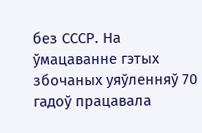без СССР. На ўмацаванне гэтых збочаных уяўленняў 70 гадоў працавала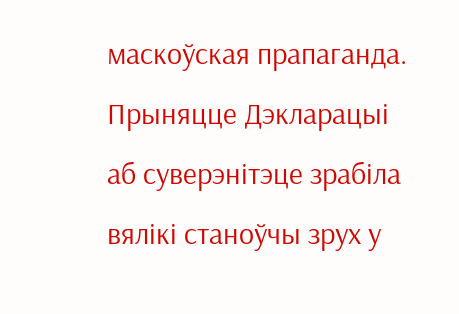маскоўская прапаганда. Прыняцце Дэкларацыі аб суверэнітэце зрабіла вялікі станоўчы зрух у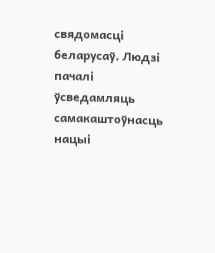свядомасці беларусаў. Людзі пачалі ўсведамляць самакаштоўнасць нацыі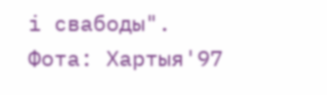і свабоды".
Фота: Хартыя'97